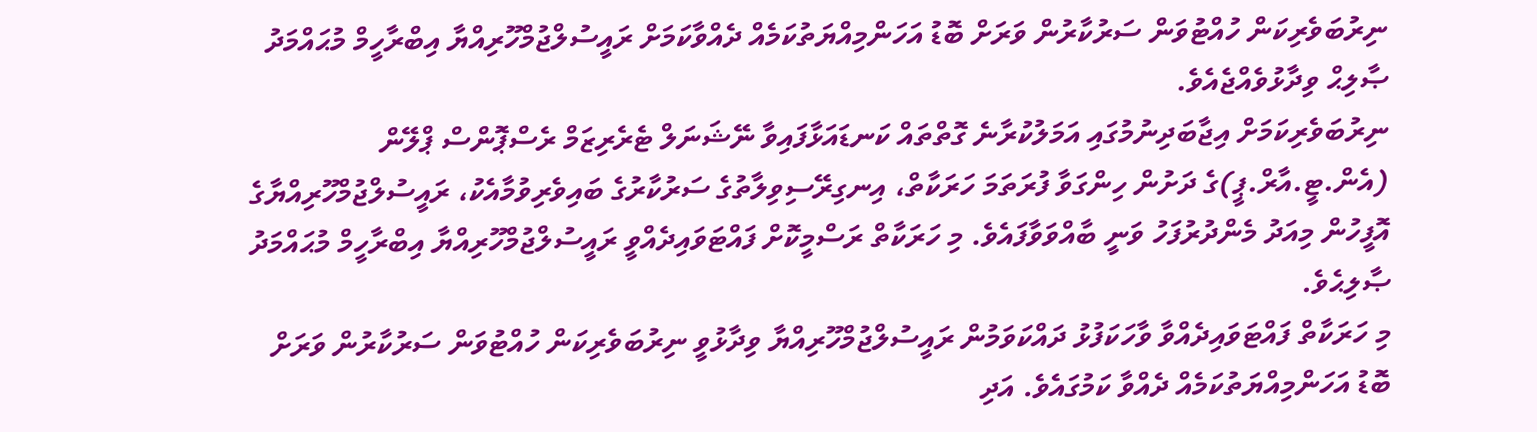ނިރުބަވެރިކަން ހުއްޓުވަން ސަރުކާރުން ވަރަށް ބޮޑު އަހަންމިއްޔަތުކަމެއް ދެއްވާކަމަށް ރައީސުލްޖުމްހޫރިއްޔާ އިބްރާހީމް މުޙައްމަދު ޞާލިޙް ވިދާޅުވެއްޖެއެވެ.
ނިރުބަވެރިކަމަށް އިޖާބަދިނުމުގައި އަމަލުކުރާނެ ގޮތްތައް ކަނޑައަޅާފައިވާ ނޭޝަނަލް ޓެރެރިޒަމް ރެސްޕޮންސް ޕްލޭން (އެން.ޓީ.އާރް.ޕީ)ގެ ދަށުން ހިންގަވާ ފުރަތަމަ ހަރަކާތް، އިނގިރޭސިވިލާތުގެ ސަރުކާރުގެ ބައިވެރިވުމާއެކު، ރައީސުލްޖުމްހޫރިއްޔާގެ އޮފީހުން މިއަދު މެންދުރުފަހު ވަނީ ބާއްވަވާފައެވެ. މި ހަރަކާތް ރަސްމީކޮށް ފައްޓަވައިދެއްވީ ރައީސުލްޖުމްހޫރިއްޔާ އިބްރާހީމް މުޙައްމަދު ޞާލިޙެވެ.
މި ހަރަކާތް ފައްޓަވައިދެއްވާ ވާހަކަފުޅު ދައްކަވަމުން ރައީސުލްޖުމްހޫރިއްޔާ ވިދާޅުވީ ނިރުބަވެރިކަން ހުއްޓުވަން ސަރުކާރުން ވަރަށް ބޮޑު އަހަންމިއްޔަތުކަމެއް ދެއްވާ ކަމުގައެވެ. އަދި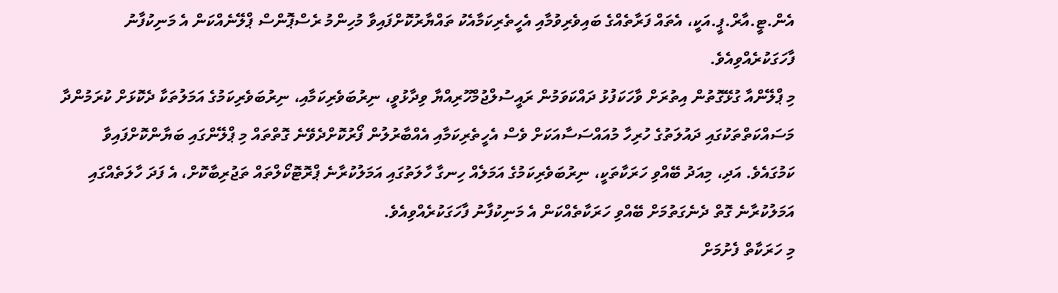އެން.ޓީ.އާރް.ޕީ.އަކީ، އެތައް ފަރާތެއްގެ ބައިވެރިވުމާއި އެހީތެރިކަމާއެކު ތައްޔާރުކޮށްފައިވާ މުހިންމު ރެސްޕޮންސް ޕްލޭނެއްކަން އެ މަނިކުފާނު ފާހަގަކުރެއްވިއެވެ.
މި ޕްލޭންއާ ގުޅޭގޮތުން އިތުރަށް ވާހަކަފުޅު ދައްކަވަމުން ރައީސުލްޖުމްހޫރިއްޔާ ވިދާޅުވީ، ނިރުބަވެރިކަމާއި، ނިރުބަވެރިކަމުގެ އަމަލުތަކާ ދެކޮޅަށް ކުރަމުންދާ މަސައްކަތްތަކުގައި ދައުލަތުގެ ހުރިހާ މުއައްސަސާއަކަށް ވެސް އެހީތެރިކަމާއި އެއްބާރުލުން ފޯރުކޮށްދެވޭނެ ގޮތްތައް މި ޕްލޭންގައި ބަޔާންކޮށްފައިވާ ކަމުގައެވެ. އަދި، މިއަދު ބޭއްވި ހަރަކާތަކީ، ނިރުބަވެރިކަމުގެ އަމަލެއް ހިނގާ ހާލަތުގައި އަމަލުކުރާނެ ޕްރޮޓޮކޯލްތައް ތަޖުރިބާކޮށް، އެ ފަދަ ހާލަތެއްގައި އަމަލުކުރާނެ ގޮތް ދެނެގަތުމަށް ބޭއްވި ހަރަކާތެއްކަން އެ މަނިކުފާނު ފާހަގަކުރެއްވިއެވެ.
މި ހަރަކާތް ފެށުމަށް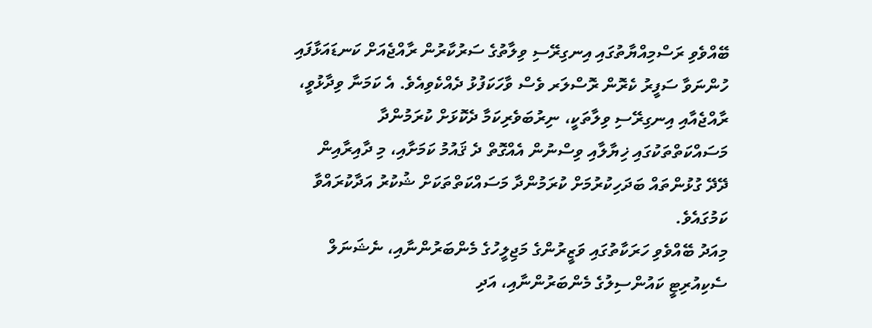ބޭއްވެވި ރަސްމިއްޔާތުގައި އިނގިރޭސި ވިލާތުގެ ސަރުކާރުން ރާއްޖެއަށް ކަނޑައަޅާފައި ހުންނަވާ ސަފީރު ކެރޮން ރޮސްލަރ ވެސް ވާހަކަފުޅު ދެއްކެވިއެވެ. އެ ކަމަނާ ވިދާޅުވީ، ރާއްޖެއާއި އިނގިރޭސި ވިލާތަކީ، ނިރުބަވެރިކަމާ ދެކޮޅަށް ކުރަމުންދާ މަސައްކަތްތަކުގައި ޚިޔާލާއި ވިސްނުން އެއްގޮތް ދެ ޤައުމު ކަމަށާއި، މި ދާއިރާއިން ދޭދޭ ގުޅުންތައް ބަދަހިކުރުމަށް ކުރަމުންދާ މަސައްކަތްތަކަށް ޝުކުރު އަދާކުރައްވާ ކަމުގައެވެ.
މިއަދު ބޭއްވެވި ހަރަކާތުގައި ވަޒީރުންގެ މަޖިލީހުގެ މެންބަރުންނާއި، ނެޝަނަލް ސެކިއުރިޓީ ކައުންސިލުގެ މެންބަރުންނާއި، އަދި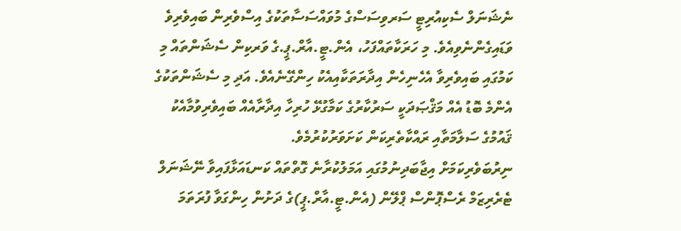ނެޝަނަލް ސެކިއުރިޓީ ސަރވިސަސްގެ މުވައްސަސާތަކުގެ އިސްވެރިން ބައިވެރިވެ ވަޑައިގެންނެވިއެވެ. މި ހަރަކާތައްފަހު، އެން.ޓީ.އާރް.ޕީ.ގެ ވަރކިން ސެޝަންތައް މި ކަމުގައި ބައިވެރިވާ އެހެނިހެން އިދާރަތަކާއިއެކު ހިންގޭނެއެވެ. އަދި މި ސެޝަންތަކުގެ އެންމެ ބޮޑު އެއް މަޤްޞަދަކީ ސަރުކާރުގެ ކަމާގުޅޭ ހުރިހާ އިދާރާއެއް ބައިވެރިވުމާއެކު ޤައުމުގެ ސަލާމަތާއި ރައްކާތެރިކަން ކަށަވަރުކުރުމެވެ.
ނިރުބަވެރިކަމަށް އިޖާބަދިނުމުގައި އަމަލުކުރާނެ ގޮތްތައް ކަނޑައަޅާފައިވާ ނޭޝަނަލް ޓެރެރިޒަމް ރެސްޕޮންސް ޕްލޭން (އެން.ޓީ.އާރް.ޕީ)ގެ ދަށުން ހިންގަވާ ފުރަތަމަ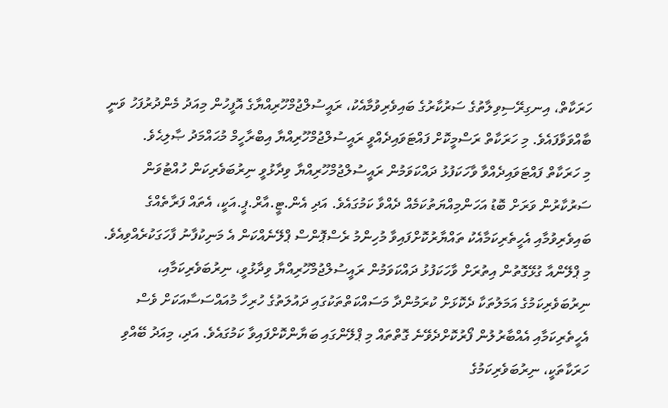ހަރަކާތް، އިނގިރޭސިވިލާތުގެ ސަރުކާރުގެ ބައިވެރިވުމާއެކު، ރައީސުލްޖުމްހޫރިއްޔާގެ އޮފީހުން މިއަދު މެންދުރުފަހު ވަނީ ބާއްވަވާފައެވެ. މި ހަރަކާތް ރަސްމީކޮށް ފައްޓަވައިދެއްވީ ރައީސުލްޖުމްހޫރިއްޔާ އިބްރާހީމް މުޙައްމަދު ޞާލިޙެވެ.
މި ހަރަކާތް ފައްޓަވައިދެއްވާ ވާހަކަފުޅު ދައްކަވަމުން ރައީސުލްޖުމްހޫރިއްޔާ ވިދާޅުވީ ނިރުބަވެރިކަން ހުއްޓުވަން ސަރުކާރުން ވަރަށް ބޮޑު އަހަންމިއްޔަތުކަމެއް ދެއްވާ ކަމުގައެވެ. އަދި އެން.ޓީ.އާރް.ޕީ.އަކީ، އެތައް ފަރާތެއްގެ ބައިވެރިވުމާއި އެހީތެރިކަމާއެކު ތައްޔާރުކޮށްފައިވާ މުހިންމު ރެސްޕޮންސް ޕްލޭނެއްކަން އެ މަނިކުފާނު ފާހަގަކުރެއްވިއެވެ.
މި ޕްލޭންއާ ގުޅޭގޮތުން އިތުރަށް ވާހަކަފުޅު ދައްކަވަމުން ރައީސުލްޖުމްހޫރިއްޔާ ވިދާޅުވީ، ނިރުބަވެރިކަމާއި، ނިރުބަވެރިކަމުގެ އަމަލުތަކާ ދެކޮޅަށް ކުރަމުންދާ މަސައްކަތްތަކުގައި ދައުލަތުގެ ހުރިހާ މުއައްސަސާއަކަށް ވެސް އެހީތެރިކަމާއި އެއްބާރުލުން ފޯރުކޮށްދެވޭނެ ގޮތްތައް މި ޕްލޭންގައި ބަޔާންކޮށްފައިވާ ކަމުގައެވެ. އަދި، މިއަދު ބޭއްވި ހަރަކާތަކީ، ނިރުބަވެރިކަމުގެ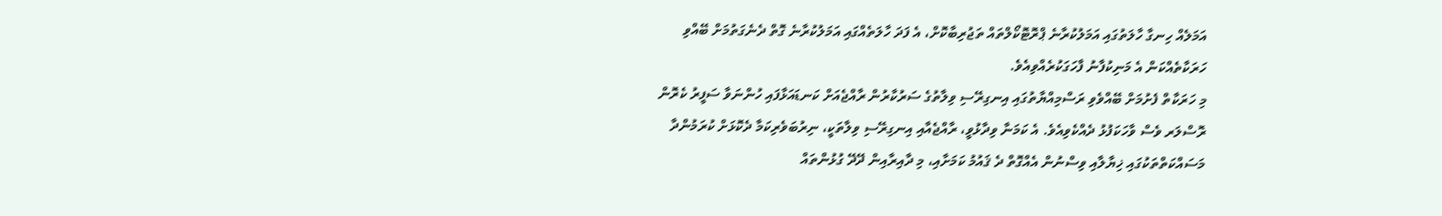އަމަލެއް ހިނގާ ހާލަތުގައި އަމަލުކުރާނެ ޕްރޮޓޮކޯލްތައް ތަޖުރިބާކޮށް، އެ ފަދަ ހާލަތެއްގައި އަމަލުކުރާނެ ގޮތް ދެނެގަތުމަށް ބޭއްވި ހަރަކާތެއްކަން އެ މަނިކުފާނު ފާހަގަކުރެއްވިއެވެ.
މި ހަރަކާތް ފެށުމަށް ބޭއްވެވި ރަސްމިއްޔާތުގައި އިނގިރޭސި ވިލާތުގެ ސަރުކާރުން ރާއްޖެއަށް ކަނޑައަޅާފައި ހުންނަވާ ސަފީރު ކެރޮން ރޮސްލަރ ވެސް ވާހަކަފުޅު ދެއްކެވިއެވެ. އެ ކަމަނާ ވިދާޅުވީ، ރާއްޖެއާއި އިނގިރޭސި ވިލާތަކީ، ނިރުބަވެރިކަމާ ދެކޮޅަށް ކުރަމުންދާ މަސައްކަތްތަކުގައި ޚިޔާލާއި ވިސްނުން އެއްގޮތް ދެ ޤައުމު ކަމަށާއި، މި ދާއިރާއިން ދޭދޭ ގުޅުންތައް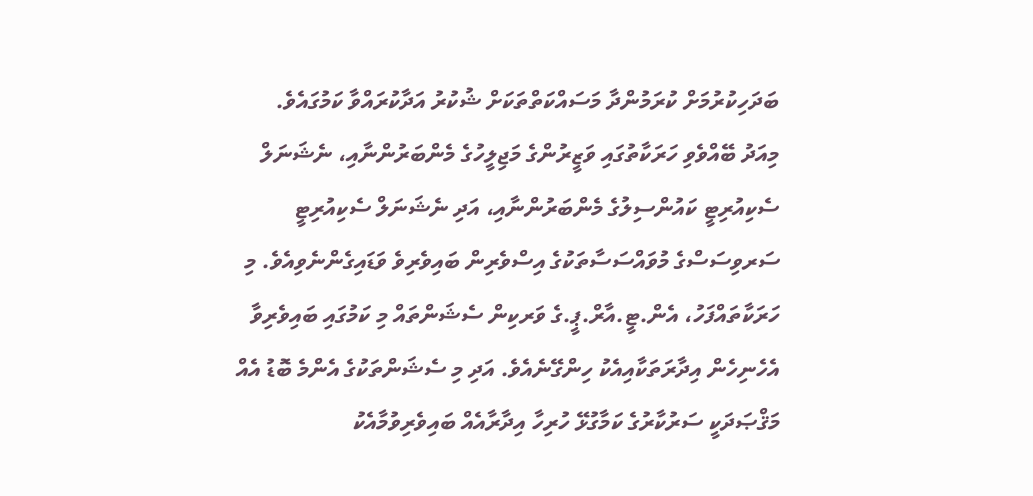ބަދަހިކުރުމަށް ކުރަމުންދާ މަސައްކަތްތަކަށް ޝުކުރު އަދާކުރައްވާ ކަމުގައެވެ.
މިއަދު ބޭއްވެވި ހަރަކާތުގައި ވަޒީރުންގެ މަޖިލީހުގެ މެންބަރުންނާއި، ނެޝަނަލް ސެކިއުރިޓީ ކައުންސިލުގެ މެންބަރުންނާއި، އަދި ނެޝަނަލް ސެކިއުރިޓީ ސަރވިސަސްގެ މުވައްސަސާތަކުގެ އިސްވެރިން ބައިވެރިވެ ވަޑައިގެންނެވިއެވެ. މި ހަރަކާތައްފަހު، އެން.ޓީ.އާރް.ޕީ.ގެ ވަރކިން ސެޝަންތައް މި ކަމުގައި ބައިވެރިވާ އެހެނިހެން އިދާރަތަކާއިއެކު ހިންގޭނެއެވެ. އަދި މި ސެޝަންތަކުގެ އެންމެ ބޮޑު އެއް މަޤްޞަދަކީ ސަރުކާރުގެ ކަމާގުޅޭ ހުރިހާ އިދާރާއެއް ބައިވެރިވުމާއެކު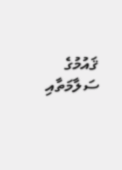ޤައުމުގެ ސަލާމަތާއި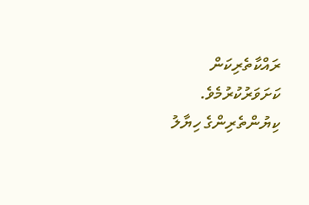ރައްކާތެރިކަން ކަށަވަރުކުރުމެވެ.
ކިޔުންތެރިންގެ ހިޔާލު